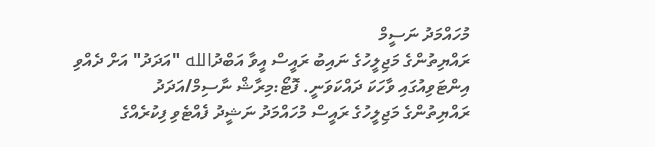މުހައްމަދު ނަސީމް
ރައްޔިތުންގެ މަޖިލީހުގެ ނައިބު ރައީސް އީވާ އަބްދުالله "އަދަދު" އަށް ދެއްވި އިންޓަވިއުގައި ވާހަކަ ދައްކަވަނީ. ފޮޓޯ:މިރާޝް ނާސިމް/އަދަދު
ރައްޔިތުންގެ މަޖިލީހުގެ ރައީސް މުހައްމަދު ނަޝީދު ފެއްޓެވި ފިކުރެއްގެ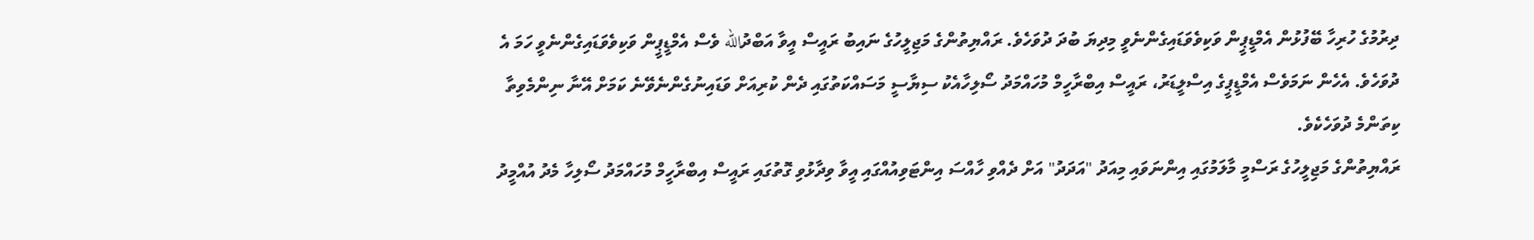ދިރުމުގެ ހުރިހާ ބޭފުޅުން އެމްޑީޕީން ވަކިވެވަޑައިގެންނެވީ މިދިޔަ ބުދަ ދުވަހެވެ. ރައްޔިތުންގެ މަޖިލީހުގެ ނައިބު ރައީސް އީވާ އަބްދުالله ވެސް އެމްޑީޕީން ވަކިވެވަޑައިގެންނެވީ ހަމަ އެ ދުވަހެވެ. އެހެން ނަމަވެސް އެމްޑީޕީގެ އިސްލީޑަރު، ރައީސް އިބްރާހީމް މުހައްމަދު ސޯލިހާއެކު ސިޔާސީ މަސައްކަތުގައި ދެން ކުރިއަށް ވަޑައިނުގެންނެވޭނެ ކަމަށް އޭނާ ނިންމެވިތާ ކިތަންމެ ދުވަހެކެވެ.
ރައްޔިތުންގެ މަޖިލީހުގެ ރަސްމީ މާލަމުގައި އިންނަވައި މިއަދު "އަދަދު" އަށް ދެއްވި ހާއްސަ އިންޓަވިއުއްގައި އީވާ ވިދާޅުވި ގޮތުގައި ރައީސް އިބްރާހީމް މުހައްމަދު ސޯލިހާ މެދު އުއްމީދު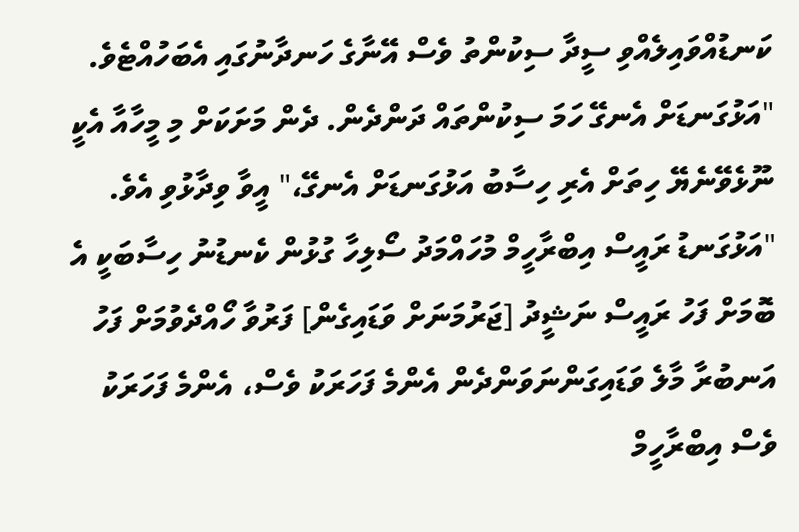ކަނޑުއްވައިލެއްވި ސީދާ ސިކުންތު ވެސް އޭނާގެ ހަނދާނުގައި އެބަހުއްޓެވެ.
"އަޅުގަނޑަށް އެނގޭ ހަމަ ސިކުންތައް ދަންދެން. ދެން މަށަކަށް މި މީހާއާ އެކީ ނޫޅެވޭނެޔޭ ހިތަށް އެރި ހިސާބު އަޅުގަނޑަށް އެނގޭ،" އީވާ ވިދާޅުވި އެވެ. "އަޅުގަނޑު ރައީސް އިބްރާހީމް މުހައްމަދު ސޯލިހާ ގުޅުން ކެނޑުނު ހިސާބަކީ އެ ބޮމަށް ފަހު ރައީސް ނަޝީދު [ޖަރުމަނަށް ވަޑައިގެން] ފަރުވާ ހޯއްދެވުމަށް ފަހު އަނބުރާ މާލެ ވަޑައިގަންނަވަންދެން އެންމެ ފަހަރަކު ވެސް، އެންމެ ފަހަރަކު ވެސް އިބްރާހީމް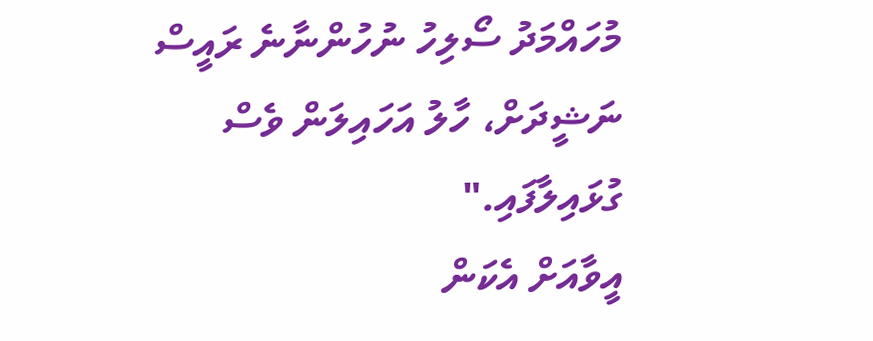މުހައްމަދު ސޯލިހު ނުހުންނާނެ ރައީސް ނަޝީދަށް، ހާލު އަހައިލަން ވެސް ގުޅައިލާފައި."
އީވާއަށް އެކަން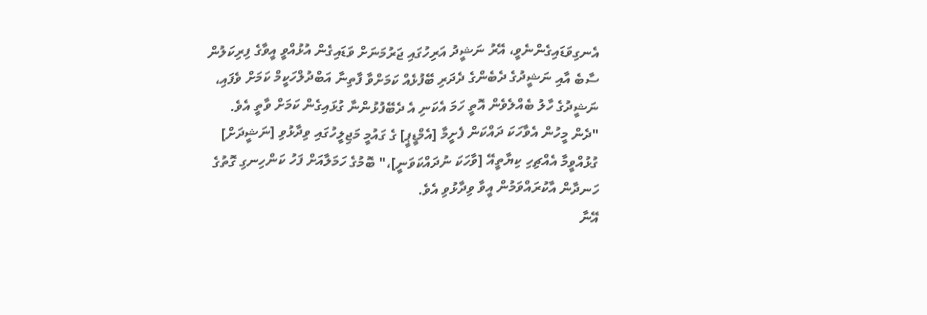އެނގިވަޑައިގެންނެވީ، އޭރު ނަޝީދު އަރިހުގައި ޖަރުމަނަށް ވަޑައިގެން އުޅުއްވީ އީވާގެ ފިރިކަލުން ސާބެ އާއި ނަޝީދުގެ ދެބެންގެ ދެދަރި ބޭފުޅެއް ކަމަށްވާ ފާތިނާ އަބްދުލްހަކީމް ކަމަށް ވެފައި، ނަޝީދުގެ ހާލު ބެއްލެވެން އޮތީ ހަމަ އެކަނި އެ ދެބޭފުޅުންނާ ގުޅައިގެން ކަމަށް ވާތީ އެވެ.
"ދެން މީހުން އެވާހަކަ ދައްކަން ފެށީމާ [އެމްޑީޕީ] ގެ ގައުމީ މަޖިލީހުގައި ވިދާޅުވި [ނަޝީދަށް] ގުޅުއްވީމާ އެއްޗިހި ކިޔާތީއޭ [ވާހަކަ ނުދައްކަވަނީ]،" ބޮމުގެ ހަމަލާއަށް ފަހު ކަންހިނގި ގޮތުގެ ހަނދާން އާކުރައްވަމުން އީވާ ވިދާޅުވި އެވެ.
އޭނާ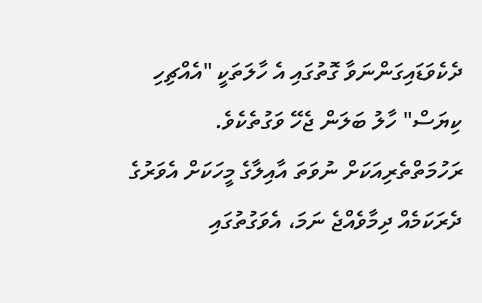ދެކެވަޑައިގަންނަވާ ގޮތުގައި އެ ހާލަތަކީ "އެއްޗިހި ކިޔަސް" ހާލު ބަލަން ޖެހޭ ވަގުތެކެވެ. ރަހުމަތްތެރިއަކަށް ނުވަތަ އާއިލާގެ މީހަކަށް އެވަރުގެ ދެރަކަމެއް ދިމާވެއްޖެ ނަމަ، އެވަގުތުގައި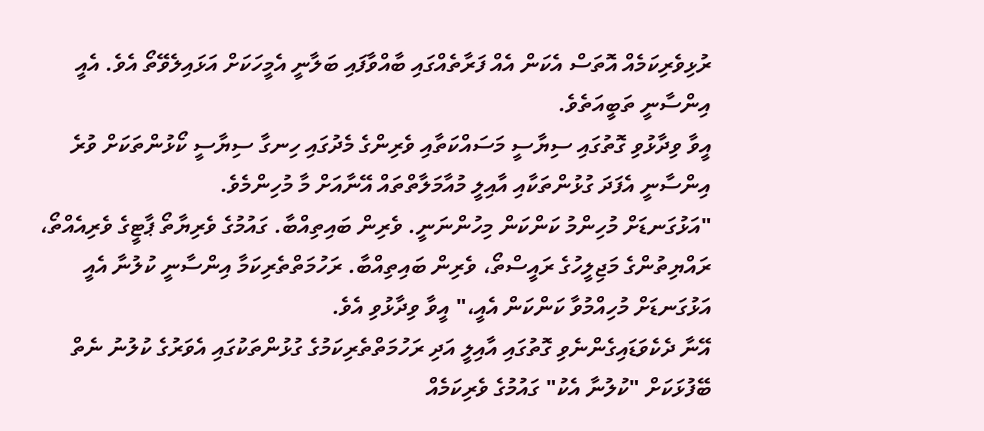ރުޅިވެރިކަމެއް އޮތަސް އެކަން އެއް ފަރާތެއްގައި ބާއްވާފައި ބަލާނީ އެމީހަކަށް އަޅައިލެވޭތޯ އެވެ. އެއީ އިންސާނީ ތަބީއަތެވެ.
އީވާ ވިދާޅުވި ގޮތުގައި ސިޔާސީ މަސައްކަތާއި ވެރިންގެ މެދުގައި ހިނގާ ސިޔާސީ ކޯޅުންތަކަށް ވުރެ އިންސާނީ އެފަދަ ގުޅުންތަކާއި އާއިލީ މުއާމަލާތްތައް އޭނާއަށް މާ މުހިންމެވެ.
"އަޅުގަނޑަށް މުހިންމު ކަންކަން މިހުންނަނީ. ވެރިން ބައިތިއްބާ. ގައުމުގެ ވެރިޔާތޯ ޕާޓީގެ ވެރިއެއްތޯ، ރައްޔިތުންގެ މަޖިލީހުގެ ރައީސްތޯ، ވެރިން ބައިތިއްބާ. ރަހުމަތްތެރިކަމާ އިންސާނީ ކުލުނާ އެއީ އަޅުގަނޑަށް މުހިއްމުވާ ކަންކަން އެއީ،" އީވާ ވިދާޅުވި އެވެ.
އޭނާ ދެކެވަޑައިގެންނެވި ގޮތުގައި އާއިލީ އަދި ރަހުމަތްތެރިކަމުގެ ގުޅުންތަކުގައި އެވަރުގެ ކުލުނު ނެތް ބޭފުޅަކަށް "ކުލުނާ އެކު" ގައުމުގެ ވެރިކަމެއް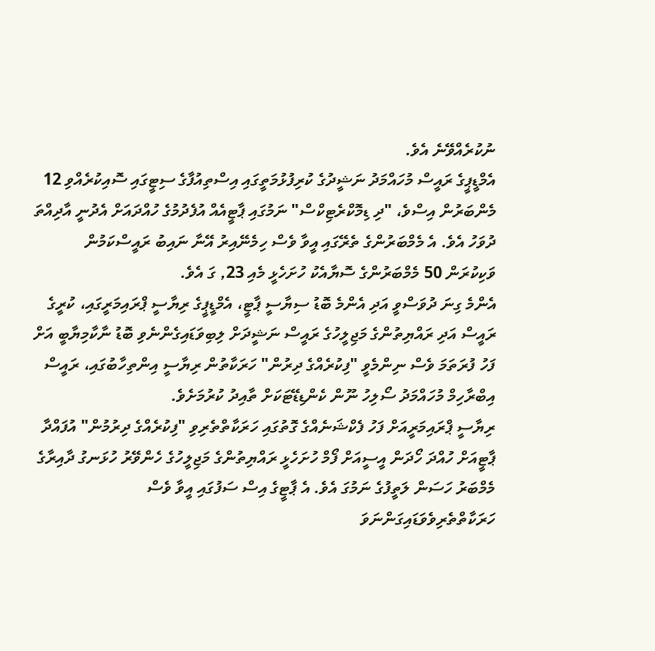ނުކުރެއްވޭނެ އެވެ.
އެމްޑީޕީގެ ރައީސް މުހައްމަދު ނަޝީދުގެ ކުރިފުޅުމަތީގައި އިސްތިއުފާގެ ސިޓީގައި ސޮއިކުރެއްވި 12 މެންބަރުން އިސްވެ، "ދި ޑިމޮކްރެޓިކްސް" ނަމުގައި ޕާޓީއެއް އުފެދުމުގެ ހުއްދައަށް އެދުނީ އާދިއްތަ ދުވަހު އެވެ. އެ މެމްބަރުންގެ ތެރޭގައި އީވާ ވެސް ހިމެނޭއިރު އޭނާ ނައިބު ރައީސްކަމުން ވަކިކުރަން 50 މެމްބަރުންގެ ސޮޔާއެކު ހުށަހެޅީ މެއި 23, ގަ އެވެ.
އެންމެ ގިނަ ދުވަސްވީ އަދި އެންމެ ބޮޑު ސިޔާސީ ޕާޓީ، އެމްޑީޕީގެ ރިޔާސީ ޕްރައިމަރީގައި، ކުރީގެ ރައީސް އަދި ރައްޔިތުންގެ މަޖިލީހުގެ ރައީސް ނަޝީދަށް ލިބިވަޑައިގެންނެވި ބޮޑު ނާކާމިޔާބީ އަށް ފަހު ފުރަތަމަ ވެސް ނިންމެވީ "ފިކުރެއްގެ ދިރުން" ހަރަކާތުން ރިޔާސީ އިންތިހާބުގައި، ރައީސް އިބްރާހިމް މުހައްމަދު ސޯލިހު ނޫން ކެންޑިޑޭޓަކަށް ތާއިދު ކުރުމަށެވެ.
ރިޔާސީ ޕްރައިމަރީއަށް ފަހު ފެކްޝަނެއްގެ ގޮތުގައި ހަރަކާތްތެރިވި "ފިކުރެއްގެ ދިރުމުން" އުފައްދާ ޕާޓީއަށް ހުއްދަ ހޯދަން އީސީއަށް ފޯމް ހުށަހެޅީ ރައްޔިތުންގެ މަޖިލީހުގެ ހެންވޭރު ހުޅަނގު ދާއިރާގެ މެމްބަރު ހަސަން ލަތީފުގެ ނަމުގަ އެވެ. އެ ޕާޓީގެ އިސް ސަފުގައި އީވާ ވެސް ހަރަކާތްތެރިވެވަޑައިގަންނަވަ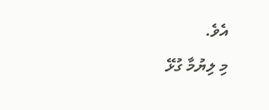އެވެ.
މި ލިޔުމާ ގުޅޭ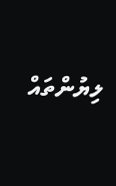ލިޔުންތައް